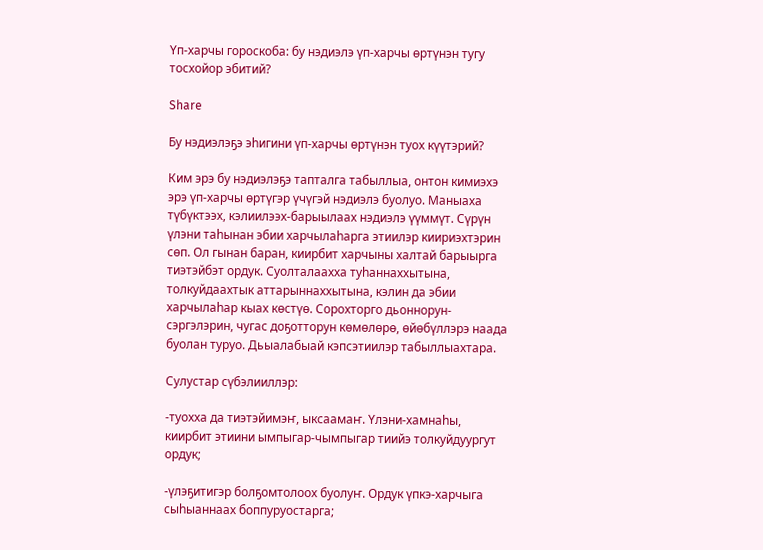Үп-харчы гороскоба: бу нэдиэлэ үп-харчы өртүнэн тугу тосхойор эбитий?

Share

Бу нэдиэлэҕэ эһигини үп-харчы өртүнэн туох күүтэрий?

Ким эрэ бу нэдиэлэҕэ тапталга табыллыа, онтон кимиэхэ эрэ үп-харчы өртүгэр үчүгэй нэдиэлэ буолуо. Маныаха түбүктээх, кэлиилээх-барыылаах нэдиэлэ үүммүт. Сүрүн үлэни таһынан эбии харчылаһарга этиилэр киириэхтэрин сөп. Ол гынан баран, киирбит харчыны халтай барыырга тиэтэйбэт ордук. Суолталаахха туһаннаххытына, толкуйдаахтык аттарыннаххытына, кэлин да эбии харчылаһар кыах көстүө. Сорохторго дьоннорун-сэргэлэрин, чугас доҕотторун көмөлөрө, өйөбүллэрэ наада буолан туруо. Дьыалабыай кэпсэтиилэр табыллыахтара.

Сулустар сүбэлииллэр:

-туохха да тиэтэйимэҥ, ыксаамаҥ. Үлэни-хамнаһы, киирбит этиини ымпыгар-чымпыгар тиийэ толкуйдуургут ордук;

-үлэҕитигэр болҕомтолоох буолуҥ. Ордук үпкэ-харчыга сыһыаннаах боппуруостарга;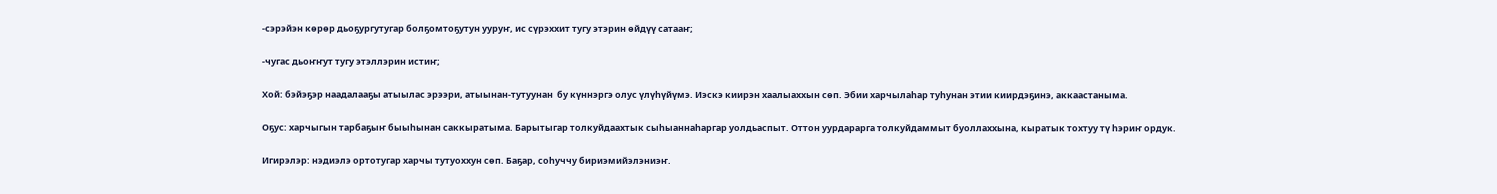-сэрэйэн көрөр дьоҕургутугар болҕомтоҕутун ууруҥ, ис сүрэххит тугу этэрин өйдүү сатааҥ;

-чугас дьоҥҥут тугу этэллэрин истиҥ;

Хой: бэйэҕэр наадалааҕы атыылас эрээри, атыынан-тутуунан  бу күннэргэ олус үлүһүйүмэ. Иэскэ киирэн хаалыаххын сөп. Эбии харчылаһар туһунан этии киирдэҕинэ, аккаастаныма.

Оҕус: харчыгын тарбаҕыҥ быыһынан саккыратыма. Барытыгар толкуйдаахтык сыһыаннаһаргар уолдьаспыт. Оттон уурдарарга толкуйдаммыт буоллаххына, кыратык тохтуу тү һэриҥ ордук.

Игирэлэр: нэдиэлэ ортотугар харчы тутуоххун сөп. Баҕар, соһуччу бириэмийэлэниэҥ.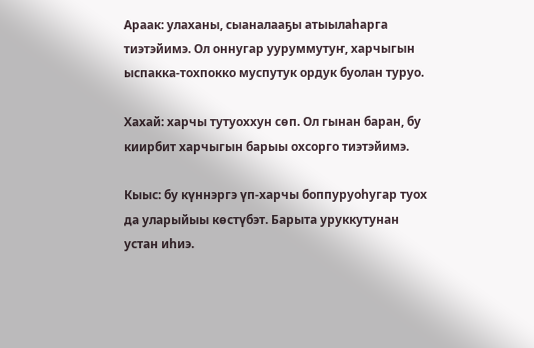Араак: улаханы, сыаналааҕы атыылаһарга тиэтэйимэ. Ол оннугар ууруммутуҥ, харчыгын ыспакка-тохпокко муспутук ордук буолан туруо.

Хахай: харчы тутуоххун сөп. Ол гынан баран, бу киирбит харчыгын барыы охсорго тиэтэйимэ.

Кыыс: бу күннэргэ үп-харчы боппуруоһугар туох да уларыйыы көстүбэт. Барыта уруккутунан устан иһиэ.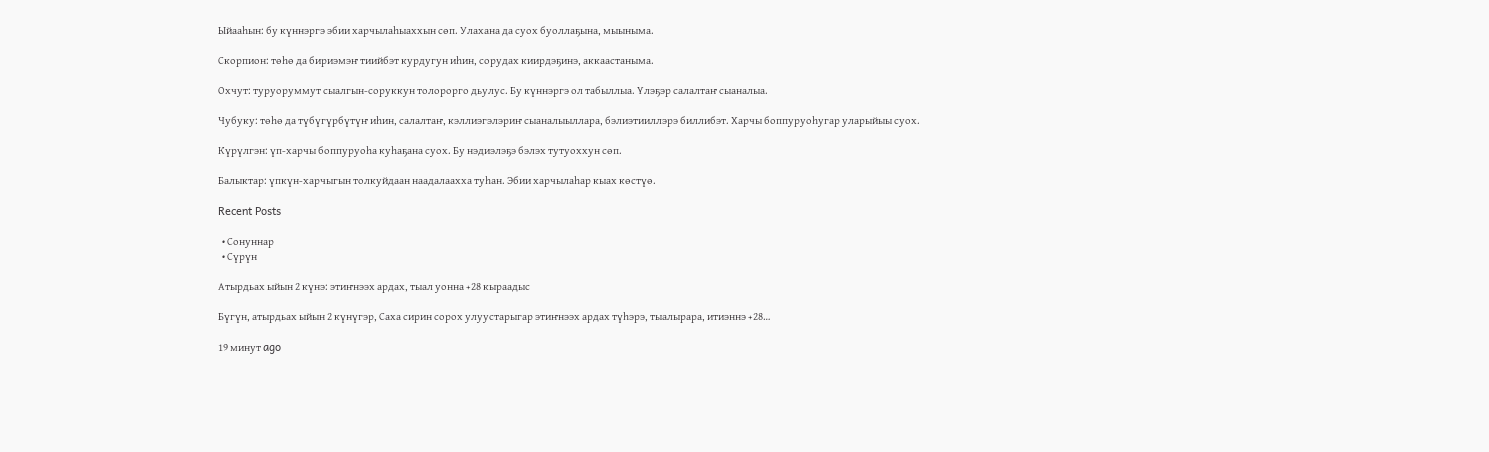Ыйааһын: бу күннэргэ эбии харчылаһыаххын сөп. Улахана да суох буоллаҕына, мыыныма.

Скорпион: төһө да бириэмэҥ тиийбэт курдугун иһин, сорудах киирдэҕинэ, аккаастаныма.

Охчут: туруоруммут сыалгын-соруккун толорорго дьулус. Бу күннэргэ ол табыллыа. Үлэҕэр салалтаҥ сыаналыа.

Чубуку: төһө да түбүгүрбүтүҥ иһин, салалтаҥ, кэллиэгэлэриҥ сыаналыыллара, бэлиэтииллэрэ биллибэт. Харчы боппуруоһугар уларыйыы суох.

Күрүлгэн: үп-харчы боппуруоһа куһаҕана суох. Бу нэдиэлэҕэ бэлэх тутуоххун сөп.

Балыктар: үпкүн-харчыгын толкуйдаан наадалаахха туһан. Эбии харчылаһар кыах көстүө.

Recent Posts

  • Сонуннар
  • Сүрүн

Атырдьах ыйын 2 күнэ: этиҥнээх ардах, тыал уонна +28 кыраадыс

Бүгүн, атырдьах ыйын 2 күнүгэр, Саха сирин сорох улуустарыгар этиҥнээх ардах түһэрэ, тыалырара, итиэннэ +28…

19 минут ago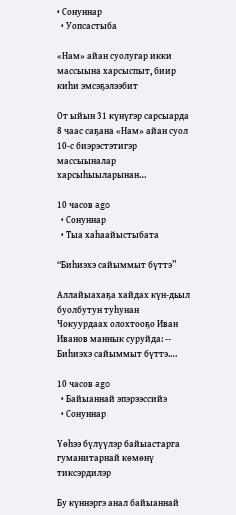• Сонуннар
  • Уопсастыба

«Нам» айан суолугар икки массыына харсыспыт, биир киһи эмсэҕэлээбит

От ыйын 31 күнүгэр сарсыарда 8 чаас саҕана «Нам» айан суол 10-с биэрэстэтигэр массыыналар харсыһыыларынан…

10 часов ago
  • Сонуннар
  • Тыа хаһаайыстыбата

“Биһиэхэ сайыммыт бүттэ”

Аллайыахаҕа хайдах күн-дьыл буолбутун туһунан Чокуурдаах олохтооҕо Иван Иванов маннык суруйда: -- Биһиэхэ сайыммыт бүттэ.…

10 часов ago
  • Байыаннай эпэрээссийэ
  • Сонуннар

Үөһээ бүлүүлэр байыастарга гуманитарнай көмөнү тиксэрдилэр

Бу күннэргэ анал байыаннай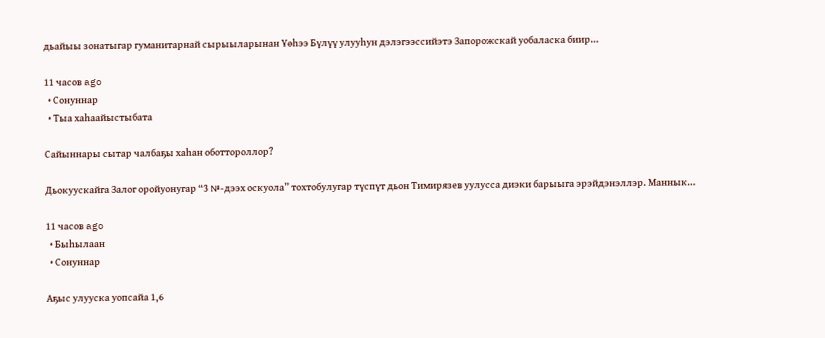дьайыы зонатыгар гуманитарнай сырыыларынан Үөһээ Бүлүү улууһун дэлэгээссийэтэ Запорожскай уобаласка биир…

11 часов ago
  • Сонуннар
  • Тыа хаһаайыстыбата

Сайыннары сытар чалбаҕы хаһан оботтороллор?

Дьокуускайга Залог оройуонугар “3 №-дээх оскуола” тохтобулугар түспүт дьон Тимирязев уулусса диэки барыыга эрэйдэнэллэр. Маннык…

11 часов ago
  • Быһылаан
  • Сонуннар

Аҕыс улууска уопсайа 1,6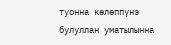туонна көлөппүнэ булуллан уматылынна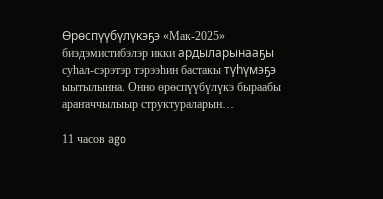Өрөспүүбүлүкэҕэ «Мак-2025» биэдэмистибэлэр икки ардыларынааҕы суһал-сэрэтэр тэрээһин бастакы түһүмэҕэ ыытылынна. Онно өрөспүүбүлүкэ быраабы араҥаччылыыр структураларын…

11 часов ago